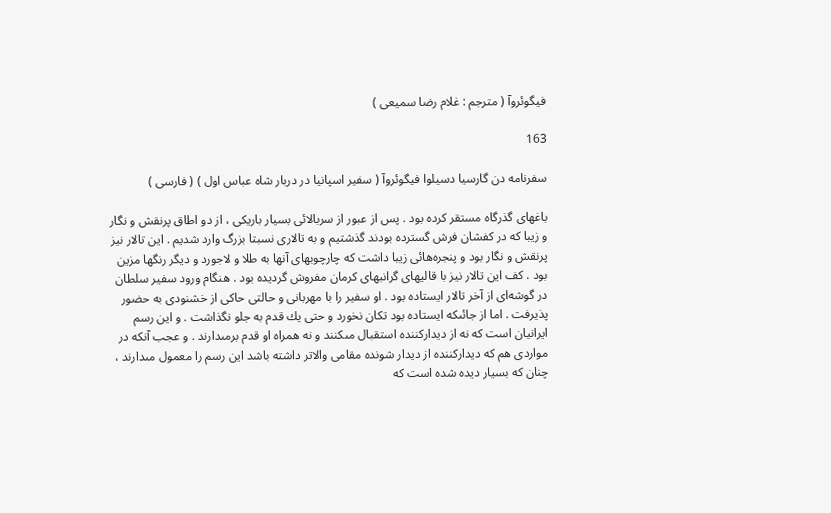فيگوئروآ ( مترجم : غلام رضا سميعى )

163

سفرنامه دن گارسيا دسيلوا فيگوئروآ ( سفير اسپانيا در دربار شاه عباس اول ) ( فارسى )

باغهاى گذرگاه مستقر كرده بود . پس از عبور از سربالائى بسيار باريكى ، از دو اطاق پرنقش و نگار و زيبا كه در كفشان فرش گسترده بودند گذشتيم و به تالارى نسبتا بزرگ وارد شديم . اين تالار نيز پرنقش و نگار بود و پنجره‌هائى زيبا داشت كه چارچوبهاى آنها به طلا و لاجورد و ديگر رنگها مزين بود . كف اين تالار نيز با قاليهاى گرانبهاى كرمان مفروش گرديده بود . هنگام ورود سفير سلطان در گوشه‌اى از آخر تالار ايستاده بود . او سفير را با مهربانى و حالتى حاكى از خشنودى به حضور پذيرفت . اما از جائىكه ايستاده بود تكان نخورد و حتى يك قدم به جلو نگذاشت . و اين رسم ايرانيان است كه نه از ديداركننده استقبال مىكنند و نه همراه او قدم برمىدارند . و عجب آنكه در مواردى هم كه ديداركننده از ديدار شونده مقامى والاتر داشته باشد اين رسم را معمول مىدارند ، چنان كه بسيار ديده شده است كه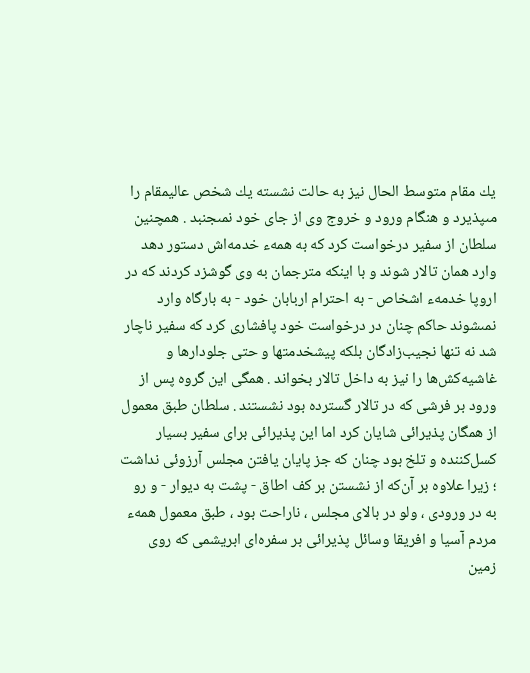يك مقام متوسط الحال نيز به حالت نشسته يك شخص عاليمقام را مىپذيرد و هنگام ورود و خروج وى از جاى خود نمىجنبد . همچنين سلطان از سفير درخواست كرد كه به همهء خدمه‌اش دستور دهد وارد همان تالار شوند و با اينكه مترجمان به وى گوشزد كردند كه در اروپا خدمهء اشخاص - به احترام اربابان خود - به بارگاه وارد نمىشوند حاكم چنان در درخواست خود پافشارى كرد كه سفير ناچار شد نه تنها نجيب‌زادگان بلكه پيشخدمتها و حتى جلودارها و غاشيه‌كش‌ها را نيز به داخل تالار بخواند . همگى اين گروه پس از ورود بر فرشى كه در تالار گسترده بود نشستند . سلطان طبق معمول از همگان پذيرائى شايان كرد اما اين پذيرائى براى سفير بسيار كسل‌كننده و تلخ بود چنان كه جز پايان يافتن مجلس آرزوئى نداشت ؛ زيرا علاوه بر آن‌كه از نشستن بر كف اطاق - پشت به ديوار - و رو به در ورودى ، ولو در بالاى مجلس ، ناراحت بود ، طبق معمول همهء مردم آسيا و افريقا وسائل پذيرائى بر سفره‌اى ابريشمى كه روى زمين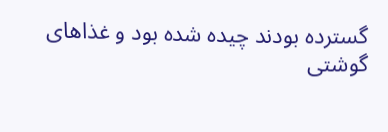گسترده بودند چيده شده بود و غذاهاى گوشتى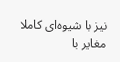نيز با شيوه‌اى كاملا مغاير با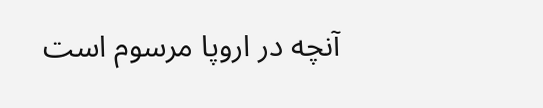آنچه در اروپا مرسوم است